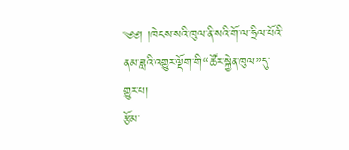༄༅། །ཁེངས་སའི་ཁུལ་ནི་སའི་གོ་ལ་ཧྲིལ་པོའི་ནམ་ཟླའི་འགྱུར་ལྡོག་གི“ཚོར་སྐྱེན་ཁུལ”དུ་གྱུར་པ།
རྩོམ་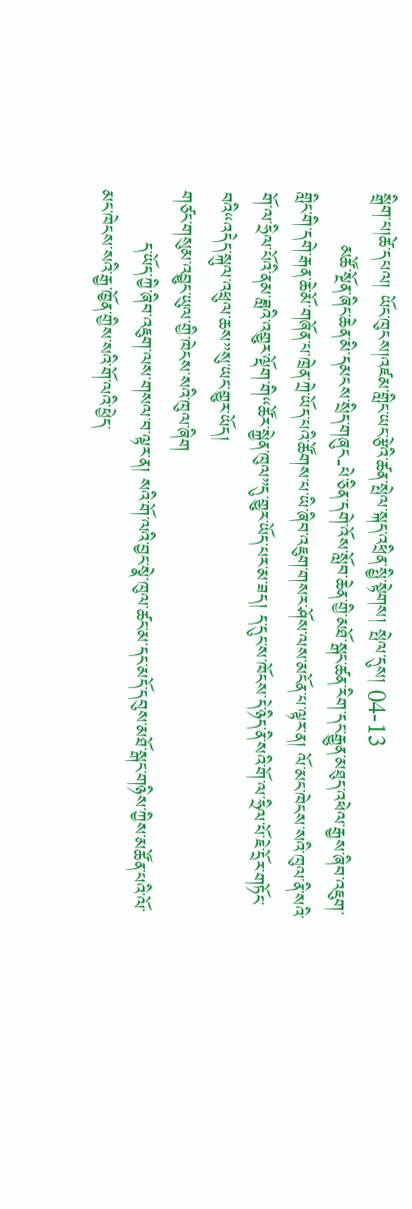སྒྲིག་པ།ཚེ་དཔལ། ཡོང་ཁུངས།འཛམ་གླིང་ཡང་རྩེའི་ཚན་སྤེལ་སྐད་འཕྲིན་སྤྱི་སྟེགས། སྤེལ་དུས། 04-13
        མཚོ་སྔོན་ཞིང་ཆེན་མི་དམངས་སྲིད་གཞུང-པེ་ཅིན་དགེ་འོས་སློབ་ཆེན་གྱི་མཐོ་སྒང་ཚན་རིག་དང་རྒྱུན་མཐུད་འཕེལ་རྒྱས་ཞིབ་འཇུག་གླིང་གི་དགེ་རྒན་ཆེ་མོ་གཞོན་པ་ཁྲེན་ཀྲེ་ཡོད་པའི་ཚོགས་པ་ཡི་ཞིབ་འཇུག་གསར་ཤོས་ལས་མངོན་པ་ལྟར་ན། ལོ་མང་ཁེངས་སའི་ཁུལ་ནི་སའི་གོ་ལ་ཧྲིལ་པོའི་ནམ་ཟླའི་འགྱུར་ལྡོག་གི“ཚོར་སྐྱེན་ཁུལ”དུ་གྱུར་ཡོད་པར་མ་ཟད། ད་དུང་ས་ཁོངས་དེ་ཉིད་ནི་སའི་གོ་ལ་ཧྲིལ་པོ་ཇེ་དྲོར་གཏོང་བའི“འདེད་སྐུལ་འཕྲུལ་ཆས”སུ་ཡང་གྱུར་ཡོད།
གཙང་གསུམ་འབྱུང་ཡུལ་གྱི་ཁེངས་སའི་ཁུལ་ཞིག
        ད་ཡོད་ཀྱི་ཞིབ་འཇུག་ལས་གསལ་བ་ལྟར་ན། སའི་གོ་ལའི་བྱང་སྣེ་ཁུལ་ཚང་མ་དང་མདོ་དབུས་མཐོ་སྒང་གཉིས་ཀྱིས་མཚོན་པའི་ལོ་མང་ཁེངས་སའི་རྒྱ་ཁྱོན་གྱིས་སའི་གོ་ལའི་ཕྱེད་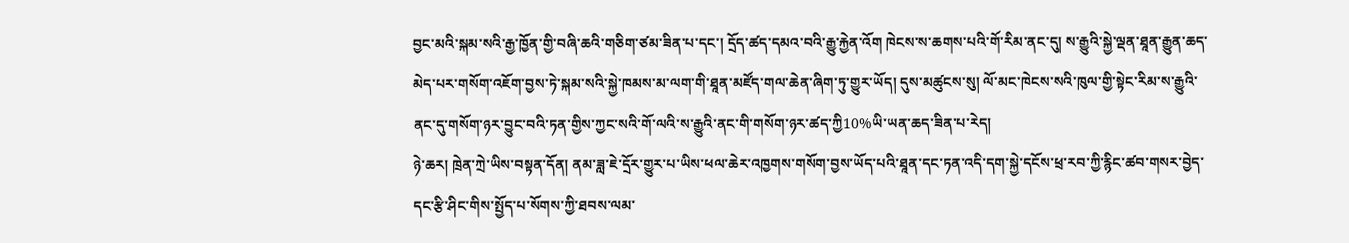བྱང་མའི་སྐམ་སའི་རྒྱ་ཁྱོན་གྱི་བཞི་ཆའི་གཅིག་ཙམ་ཟིན་པ་དང་། དྲོད་ཚད་དམའ་བའི་རྒྱུ་རྐྱེན་འོག ཁེངས་ས་ཆགས་པའི་གོ་རིམ་ནང་དུ། ས་རྒྱུའི་སྐྱེ་ལྡན་ཐཱན་རྒྱུན་ཆད་མེད་པར་གསོག་འཇོག་བྱས་ཏེ་སྐམ་སའི་སྐྱེ་ཁམས་མ་ལག་གི་ཐཱན་མཛོད་གལ་ཆེན་ཞིག་ཏུ་གྱུར་ཡོད། དུས་མཚུངས་སུ། ལོ་མང་ཁེངས་སའི་ཁུལ་གྱི་སྟེང་རིམ་ས་རྒྱུའི་ནང་དུ་གསོག་ཉར་བྱུང་བའི་ཏན་གྱིས་ཀྱང་སའི་གོ་ལའི་ས་རྒྱུའི་ནང་གི་གསོག་ཉར་ཚད་ཀྱི10%ཡི་ཡན་ཆད་ཟིན་པ་རེད།
ཉེ་ཆར། ཁྲེན་ཀྲེ་ཡིས་བསྟན་དོན། ནམ་ཟླ་ཇེ་དྲོར་གྱུར་པ་ཡིས་ཕལ་ཆེར་འཁྱགས་གསོག་བྱས་ཡོད་པའི་ཐཱན་དང་ཏན་འདི་དག་སྐྱེ་དངོས་ཕྲ་རབ་ཀྱི་རྙིང་ཚབ་གསར་བྱེད་དང་རྩི་ཤིང་གིས་སྤྱོད་པ་སོགས་ཀྱི་ཐབས་ལམ་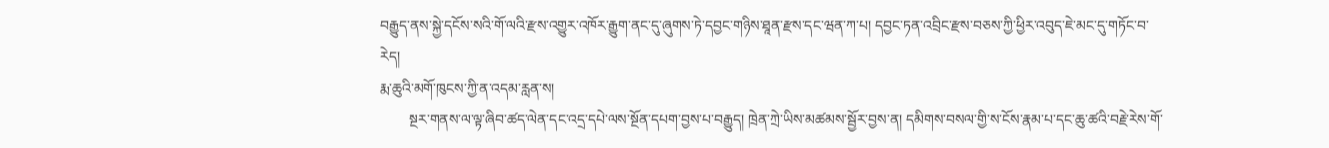བརྒྱུད་ནས་སྐྱེ་དངོས་སའི་གོ་ལའི་རྫས་འགྱུར་འཁོར་རྒྱུག་ནང་དུ་ཞུགས་ཏེ་དབྱང་གཉིས་ཐཱན་རྫས་དང་ཝན་ཀ་པ། དབྱང་ཏན་འབྲིང་རྫས་བཅས་ཀྱི་ཕྱིར་འབུད་ཇེ་མང་དུ་གཏོང་བ་རེད།
རྨ་ཆུའི་མགོ་ཁུངས་ཀྱི་ན་འདམ་རླན་ས།
        སྔར་གནས་ལ་ལྟ་ཞིབ་ཚད་ལེན་དང་འདྲ་དཔེ་ལས་སྔོན་དཔག་བྱས་པ་བརྒྱུད། ཁྲེན་ཀྲེ་ཡིས་མཚམས་སྦྱོར་བྱས་ན། དམིགས་བསལ་གྱི་ས་ངོས་རྣམ་པ་དང་ཆུ་ཚའི་བརྗེ་རེས་གོ་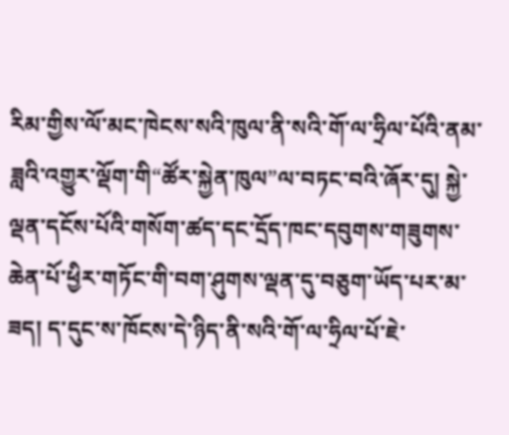རིམ་གྱིས་ལོ་མང་ཁེངས་སའི་ཁུལ་ནི་སའི་གོ་ལ་ཧྲིལ་པོའི་ནམ་ཟླའི་འགྱུར་ལྡོག་གི“ཚོར་སྐྱེན་ཁུལ”ལ་བཏང་བའི་ཞོར་དུ། སྐྱེ་ལྡན་དངོས་པོའི་གསོག་ཚད་དང་དྲོད་ཁང་དབུགས་གཟུགས་ཆེན་པོ་ཕྱིར་གཏོང་གི་བག་ཤུགས་ལྡན་དུ་བཅུག་ཡོད་པར་མ་ཟད། ད་དུང་ས་ཁོངས་དེ་ཉིད་ནི་སའི་གོ་ལ་ཧྲིལ་པོ་ཇེ་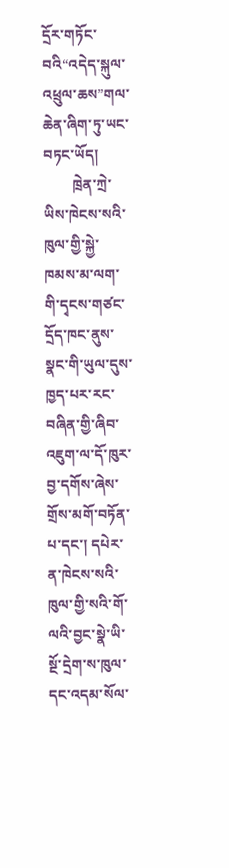དྲོར་གཏོང་བའི“འདེད་སྐུལ་འཕྲུལ་ཆས”གལ་ཆེན་ཞིག་ཏུ་ཡང་བཏང་ཡོད།
        ཁྲེན་ཀྲེ་ཡིས་ཁེངས་སའི་ཁུལ་གྱི་སྐྱེ་ཁམས་མ་ལག་གི་དྭངས་གཙང་དྲོད་ཁང་ནུས་སྣང་གི་ཡུལ་དུས་ཁྱད་པར་རང་བཞིན་གྱི་ཞིབ་འཇུག་ལ་དོ་ཁུར་བྱ་དགོས་ཞེས་གྲོས་མགོ་བཏོན་པ་དང་། དཔེར་ན་ཁེངས་སའི་ཁུལ་གྱི་སའི་གོ་ལའི་བྱང་སྣེ་ཡི་སྔོ་དྲེག་ས་ཁུལ་དང་འདམ་སོལ་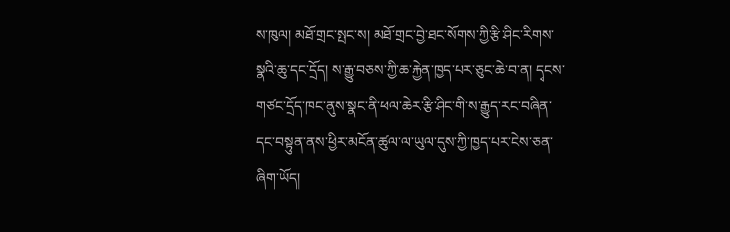ས་ཁུལ། མཐོ་གྲང་སྤང་ས། མཐོ་གྲང་བྱེ་ཐང་སོགས་ཀྱི་རྩི་ཤིང་རིགས་སྣའི་ཆུ་དང་དྲོད། ས་རྒྱུ་བཅས་ཀྱི་ཆ་རྐྱེན་ཁྱད་པར་ཅུང་ཆེ་བ་ན། དྭངས་གཙང་དྲོད་ཁང་ནུས་སྣང་ནི་ཕལ་ཆེར་རྩི་ཤིང་གི་ས་རྒྱུད་རང་བཞིན་དང་བསྟུན་ནས་ཕྱིར་མངོན་ཚུལ་ལ་ཡུལ་དུས་ཀྱི་ཁྱད་པར་ངེས་ཅན་ཞིག་ཡོད།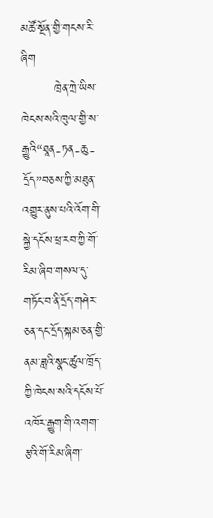མཚོ་སྔོན་གྱི་གངས་རི་ཞིག
        ཁྲེན་ཀྲེ་ཡིས་ཁེངས་སའི་ཁུལ་གྱི་ས་རྒྱུའི“ཐཱན-ཏན-ཆུ-དྲོད”བཅས་ཀྱི་མཐུན་འགྱུར་ནུས་པའི་འོག་གི་སྐྱེ་དངོས་ཕྲ་རབ་ཀྱི་གོ་རིམ་ཞིབ་གསལ་དུ་གཏོང་བ་ནི་དྲོད་གཤེར་ཅན་དང་དྲོད་སྐམ་ཅན་གྱི་ནམ་ཟླའི་སྣང་ཚུལ་ཁྲོད་ཀྱི་ཁེངས་སའི་དངོས་པོ་འཁོར་རྒྱུག་གི་འགག་རྩའི་གོ་རིམ་ཞིག་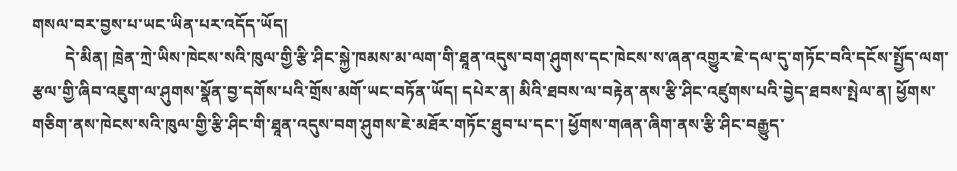གསལ་བར་བྱས་པ་ཡང་ཡིན་པར་འདོད་ཡོད།
        དེ་མིན། ཁྲེན་ཀྲེ་ཡིས་ཁེངས་སའི་ཁུལ་གྱི་རྩི་ཤིང་སྐྱེ་ཁམས་མ་ལག་གི་ཐཱན་འདུས་བག་ཤུགས་དང་ཁེངས་ས་ཞན་འགྱུར་ཇེ་དལ་དུ་གཏོང་བའི་དངོས་སྤྱོད་ལག་རྩལ་གྱི་ཞིབ་འཇུག་ལ་ཤུགས་སྣོན་བྱ་དགོས་པའི་གྲོས་མགོ་ཡང་བཏོན་ཡོད། དཔེར་ན། མིའི་ཐབས་ལ་བརྟེན་ནས་རྩི་ཤིང་འཛུགས་པའི་བྱེད་ཐབས་སྤེལ་ན། ཕྱོགས་གཅིག་ནས་ཁེངས་སའི་ཁུལ་གྱི་རྩི་ཤིང་གི་ཐཱན་འདུས་བག་ཤུགས་ཇེ་མཐོར་གཏོང་ཐུབ་པ་དང་། ཕྱོགས་གཞན་ཞིག་ནས་རྩི་ཤིང་བརྒྱུད་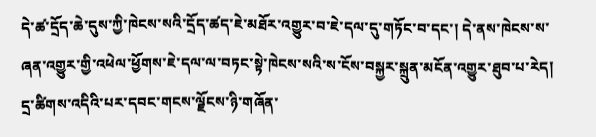དེ་ཚ་དྲོད་ཆེ་དུས་ཀྱི་ཁེངས་སའི་དྲོད་ཚད་ཇེ་མཐོར་འགྱུར་བ་ཇེ་དལ་དུ་གཏོང་བ་དང་། དེ་ནས་ཁེངས་ས་ཞན་འགྱུར་གྱི་འཕེལ་ཕྱོགས་ཇེ་དལ་ལ་བཏང་སྟེ་ཁེངས་སའི་ས་ངོས་བསྐྱར་སྐྲུན་མངོན་འགྱུར་ཐུབ་པ་རེད།
དྲ་ཚིགས་འདིའི་པར་དབང་གངས་ལྗོངས་ཉི་གཞོན་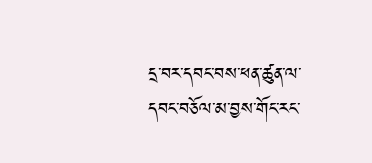དྲ་བར་དབང་བས་ཕན་ཚུན་ལ་དབང་བཅོལ་མ་བྱས་གོང་རང་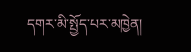དགར་མི་སྤྱོད་པར་མཁྱེན།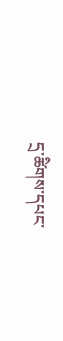དྲ་ཚིགས་དཔང་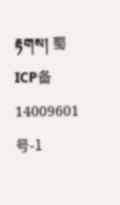རྟགས། 蜀ICP备14009601号-1